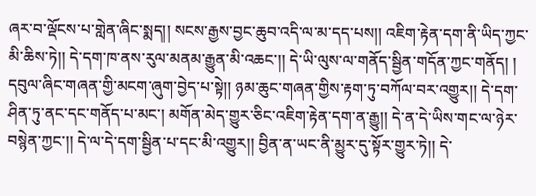ཞར་བ་ལྡོངས་པ་གླེན་ཞིང་སྨད།། སངས་རྒྱས་བྱང་ཆུབ་འདི་ལ་མ་དད་པས།། འཇིག་རྟེན་དག་ནི་ཡིད་ཀྱང་མི་ཆིས་ཏེ།། དེ་དག་ཁ་ནས་རུལ་མནམ་རྒྱུན་མི་འཆང་།། དེ་ཡི་ལུས་ལ་གནོད་སྦྱིན་གདོན་ཀྱང་གནོད། ། དབུལ་ཞིང་གཞན་གྱི་མངག་ཞུག་བྱེད་པ་སྟེ།། ཉམ་ཆུང་གཞན་གྱིས་རྟག་ཏུ་བཀོལ་བར་འགྱུར།། དེ་དག་ཤིན་ཏུ་ནང་དང་གནོད་པ་མང་། མགོན་མེད་གྱུར་ཅིང་འཇིག་རྟེན་དག་ན་རྒྱུ།། དེ་ན་དེ་ཡིས་གང་ལ་ཉེར་བསྙེན་ཀྱང་།། དེ་ལ་དེ་དག་སྦྱིན་པ་དང་མི་འགྱུར།། བྱིན་ན་ཡང་ནི་མྱུར་དུ་སྟོར་གྱུར་ཏེ།། དེ་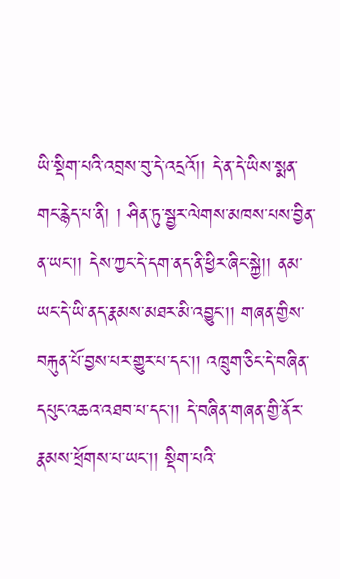ཡི་སྡིག་པའི་འབྲས་བུ་དེ་འདྲའོ།། དེ་ན་དེ་ཡིས་སྨན་གང་རྙེད་པ་ནི། ། ཤིན་ཏུ་སྦྱར་ལེགས་མཁས་པས་བྱིན་ན་ཡང་།། དེས་ཀྱང་དེ་དག་ནད་ནི་ཕྱིར་ཞིང་སྐྱེ།། ནམ་ཡང་དེ་ཡི་ནད་རྣམས་མཐར་མི་འབྱུང་།། གཞན་གྱིས་བརྐུན་པོ་བྱས་པར་གྱུར་པ་དང་།། འཁྲུག་ཅིང་དེ་བཞིན་དཔུང་འཆའ་འཐབ་པ་དང་།། དེ་བཞིན་གཞན་གྱི་ནོར་རྣམས་ཕྲོགས་པ་ཡང་།། སྡིག་པའི་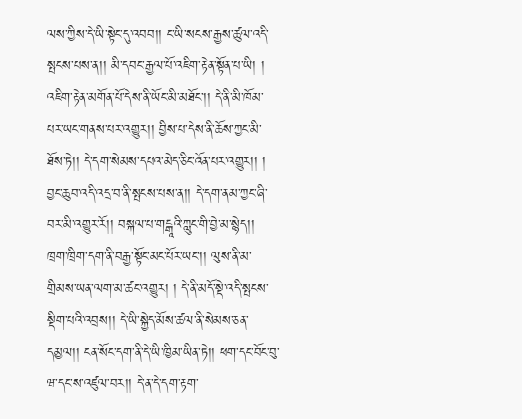ལས་ཀྱིས་དེ་ཡི་སྟེང་དུ་འབབ།། ང་ཡི་སངས་རྒྱས་ཚུལ་འདི་སྤངས་པས་ན།། མི་དབང་རྒྱལ་པོ་འཇིག་རྟེན་སྟོན་པ་ཡི། ། འཇིག་རྟེན་མགོན་པོ་དེས་ནི་ཡོང་མི་མཐོང་།། དེ་ནི་མི་ཁོམ་པར་ཡང་གནས་པར་འགྱུར།། བྱིས་པ་དེས་ནི་ཆོས་ཀྱང་མི་ཐོས་ཏེ།། དེ་དག་སེམས་དཔའ་མེད་ཅིང་འོན་པར་འགྱུར།། ། བྱང་ཆུབ་འདི་འདྲ་བ་ནི་སྤངས་པས་ན།། དེ་དག་ནམ་ཀྱང་ཞི་བར་མི་འགྱུར་རོ།། བསྐལ་པ་གངྒཱའི་ཀླུང་གི་བྱེ་མ་སྙེད།། ཁྲག་ཁྲིག་དག་ནི་བརྒྱ་སྟོང་མང་པོར་ཡང་།། ལུས་ནི་མ་གྲིམས་ཡན་ལག་མ་ཚང་འགྱུར། ། དེ་ནི་མདོ་སྡེ་འདི་སྤངས་སྡིག་པའི་འབྲས།། དེ་ཡི་སྐྱེད་མོས་ཚལ་ནི་སེམས་ཅན་དམྱལ།། ངན་སོང་དག་ནི་དེ་ཡི་ཁྱིམ་ཡིན་ཏེ།། ཕག་དང་བོང་བུ་ཝ་དང་ས་འཛུལ་བར།། དེ་ན་དེ་དག་རྟག་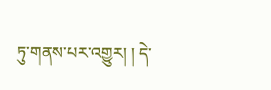ཏུ་གནས་པར་འགྱུར། ། དེ་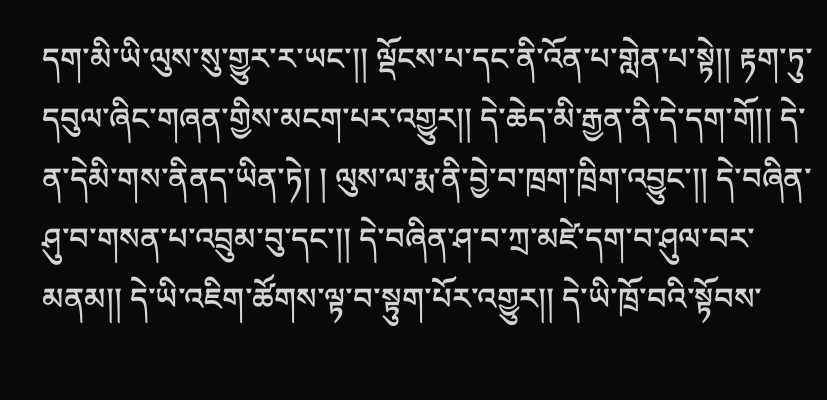དག་མི་ཡི་ལུས་སུ་གྱུར་ར་ཡང་།། ལྡོངས་པ་དང་ནི་འོན་པ་གླེན་པ་སྟེ།། རྟག་ཏུ་དབུལ་ཞིང་གཞན་གྱིས་མངག་པར་འགྱུར།། དེ་ཆེད་མི་རྒྱན་ནི་དེ་དག་གོ།། དེ་ན་དེམི་གས་ནིནད་ཡིན་ཏེ། ། ལུས་ལ་རྨ་ནི་བྱེ་བ་ཁྲག་ཁྲིག་འབྱུང་།། དེ་བཞིན་ཤུ་བ་གསན་པ་འབྲུམ་བུ་དང་།། དེ་བཞིན་ཤ་བ་ཀྲ་མཛེ་དག་བ་ཤུལ་བར་མནམ།། དེ་ཡི་འཇིག་ཚོགས་ལྟ་བ་སྟུག་པོར་འགྱུར།། དེ་ཡི་ཁྲོ་བའི་སྟོབས་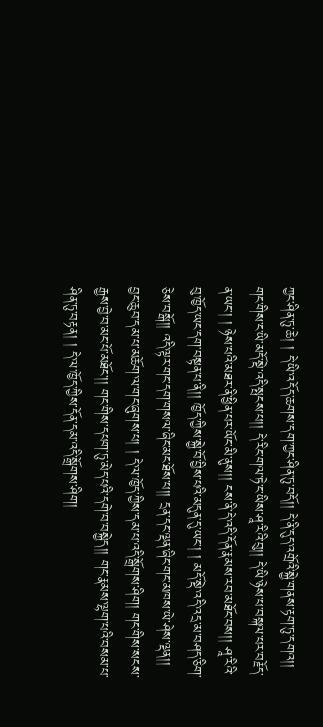ཀྱང་ཤིན་ཏུ་ཆེ། ། དེ་ཡི་འདོད་ཆགས་དག་ཀྱང་ཤིན་ཏུ་བདོ།། དེ་ནི་དུད་འགྲོའི་སྐྱེ་གནས་རྟག་ཏུ་དགའ།། གང་གིས་ང་ཡི་མདོ་སྡེ་འདི་སྤངས་པ།། དེ་རིང་གལ་ཏེ་ང་ཡིས་ཤཱ་རིའི་བུ།། དེ་ཡི་ཉེས་པ་བསྐལ་པར་བརྗོད་ན་ཡང་། ། ཉེས་པའི་མཐར་ནི་ཕྱིན་པར་ཡོང་མི་ནུས།། ངས་ནི་དེ་འདི་དོན་རྣམས་རབ་མཐོང་བས།། ཤཱ་རིའི་བུ་ཁྱོད་ཡང་དག་བསྟན་པ་ནི།། ཁྱོད་ཀྱིས་སྐྱེ་བོ་བྱིས་པའི་མདུན་དུ་ཡང་། ། མདོ་སྡེ་འདི་འདྲ་མ་བཤད་ཅིག་ཅེས་བསྒོ།། འདི་ལྟར་གང་དག་གསལ་ཞིང་མང་ཐོས་པ།། དྲན་དང་ལྡན་ཞིང་གང་མཁས་ཡེ་ཤེས་ལྡན།། བྱང་ཆུབ་དམ་པ་མཆོག་ལ་གང་ཞུགས་པ། ། དེ་ལ་ཁྱོད་ཀྱིས་དམ་པ་འདི་སྒྲོགས་ཤིག། གང་གིས་སངས་རྒྱས་བྱེ་བ་མང་པོ་མཐོང་།། གང་གིས་དཔག་ཏུ་མེད་པའི་དགེ་བ་བསྐྱེད།། གང་རྣམས་ལྷག་པའི་བསམ་པ་ཤིན་ཏུ་བརྟན། ། དེ་ལ་ཁྱོད་ཀྱིས་དོན་དམ་འདི་སྒྲོགས་ཤིག།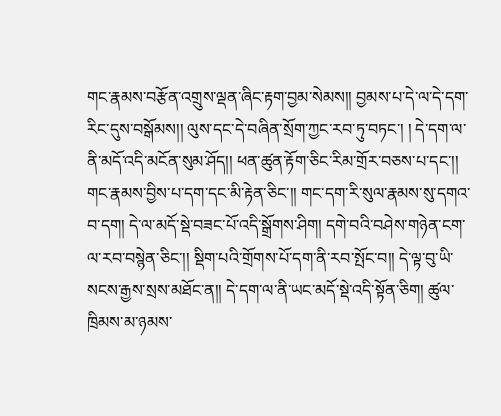གང་རྣམས་བརྩོན་འགྲུས་ལྡན་ཞིང་རྟག་བྱམ་སེམས།། བྱམས་པ་དེ་ལ་དེ་དག་རིང་དུས་བསྒོམས།། ལུས་དང་དེ་བཞིན་སྲོག་ཀྱང་རབ་ཏུ་བཏང་། ། དེ་དག་ལ་ནི་མདོ་འདི་མངོན་སུམ་ཤོད།། ཕན་ཚུན་རྟོག་ཅིང་རིམ་གྲོར་བཅས་པ་དང་།། གང་རྣམས་བྱིས་པ་དག་དང་མི་རྟེན་ཅིང་།། གང་དག་རི་སུལ་རྣམས་སུ་དགའ་བ་དག། དེ་ལ་མདོ་སྡེ་བཟང་པོ་འདི་སྒྲོགས་ཤིག། དགེ་བའི་བཤེས་གཉེན་ངག་ལ་རབ་བསྙེན་ཅིང་།། སྡིག་པའི་གྲོགས་པོ་དག་ནི་རབ་སྤོང་བ།། དེ་ལྟ་བུ་ཡི་སངས་རྒྱས་སྲས་མཐོང་ན།། དེ་དག་ལ་ནི་ཡང་མདོ་སྡེ་འདི་སྟོན་ཅིག། ཚུལ་ཁྲིམས་མ་ཉམས་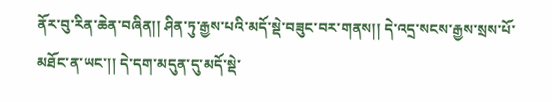ནོར་བུ་རིན་ཆེན་བཞིན།། ཤིན་ཏུ་རྒྱས་པའི་མདོ་སྡེ་བཟུང་བར་གནས།། དེ་འདྲ་སངས་རྒྱས་སྲས་པོ་མཐོང་ན་ཡང་།། དེ་དག་མདུན་དུ་མདོ་སྡེ་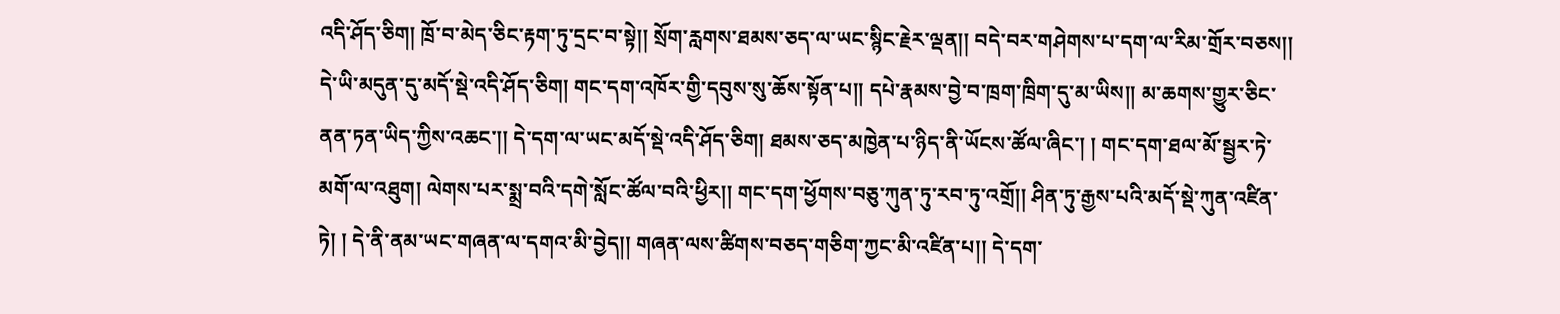འདི་ཤོད་ཅིག། ཁྲོ་བ་མེད་ཅིང་རྟག་ཏུ་དྲང་བ་སྟེ།། སྲོག་རླགས་ཐམས་ཅད་ལ་ཡང་སྙིང་རྗེར་ལྡན།། བདེ་བར་གཤེགས་པ་དག་ལ་རིམ་གྲོར་བཅས།། དེ་ཡི་མདུན་དུ་མདོ་སྡེ་འདི་ཤོད་ཅིག། གང་དག་འཁོར་གྱི་དབུས་སུ་ཆོས་སྟོན་པ།། དཔེ་རྣམས་བྱེ་བ་ཁྲག་ཁྲིག་དུ་མ་ཡིས།། མ་ཆགས་གྱུར་ཅིང་ནན་ཏན་ཡིད་ཀྱིས་འཆང་།། དེ་དག་ལ་ཡང་མདོ་སྡེ་འདི་ཤོད་ཅིག། ཐམས་ཅད་མཁྱེན་པ་ཉིད་ནི་ཡོངས་ཚོལ་ཞིང་། ། གང་དག་ཐལ་མོ་སྦྱར་ཏེ་མགོ་ལ་འཐུག། ལེགས་པར་སྨྲ་བའི་དགེ་སློང་ཚོལ་བའི་ཕྱིར།། གང་དག་ཕྱོགས་བཅུ་ཀུན་ཏུ་རབ་ཏུ་འགྲོ།། ཤིན་ཏུ་རྒྱས་པའི་མདོ་སྡེ་ཀུན་འཛིན་ཏེ། ། དེ་ནི་ནམ་ཡང་གཞན་ལ་དགའ་མི་བྱེད།། གཞན་ལས་ཚིགས་བཅད་གཅིག་ཀྱང་མི་འཛིན་པ།། དེ་དག་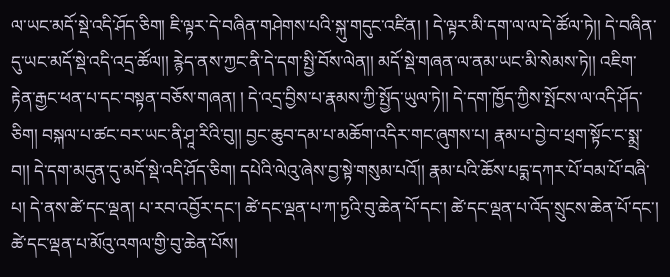ལ་ཡང་མདོ་སྡེ་འདི་ཤོད་ཅིག། ཇི་ལྟར་དེ་བཞིན་གཤེགས་པའི་སྐུ་གདུང་འཛིན། ། དེ་ལྟར་མི་དག་ལ་ལ་དེ་ཚོལ་ཏེ།། དེ་བཞིན་དུ་ཡང་མདོ་སྡེ་འདི་འདྲ་ཚོལ།། རྙེད་ནས་ཀྱང་ནི་དེ་དག་སྤྱི་བོས་ལེན།། མདོ་སྡེ་གཞན་ལ་ནམ་ཡང་མི་སེམས་ཏེ།། འཇིག་རྟེན་རྒྱང་ཕན་པ་དང་བསྟན་བཅོས་གཞན། ། དེ་འདྲ་བྱིས་པ་རྣམས་ཀྱི་སྤྱོད་ཡུལ་ཏེ།། དེ་དག་ཁྱོད་ཀྱིས་སྤོངས་ལ་འདི་ཤོད་ཅིག། བསྐལ་པ་ཚང་བར་ཡང་ནི་ཤཱ་རིའི་བུ།། བྱང་ཆུབ་དམ་པ་མཆོག་འདིར་གང་ཞུགས་པ། རྣམ་པ་བྱེ་བ་ཕྲག་སྟོང་ང་སྨྲ་བ།། དེ་དག་མདུན་དུ་མདོ་སྡེ་འདི་ཤོད་ཅིག། དཔེའི་ལེའུ་ཞེས་བྱ་སྟེ་གསུམ་པའོ།། རྣམ་པའི་ཆོས་པདྨ་དཀར་པོ་བམ་པོ་བཞི་པ། དེ་ནས་ཚེ་དང་ལྡན། པ་རབ་འབྱོར་དང་། ཚེ་དང་ལྡན་པ་ཀ་ཏྱའི་བུ་ཆེན་པོ་དང་། ཚེ་དང་ལྡན་པ་འོད་སྲུངས་ཆེན་པོ་དང་། ཚེ་དང་ལྡན་པ་མོའུ་འགལ་གྱི་བུ་ཆེན་པོས།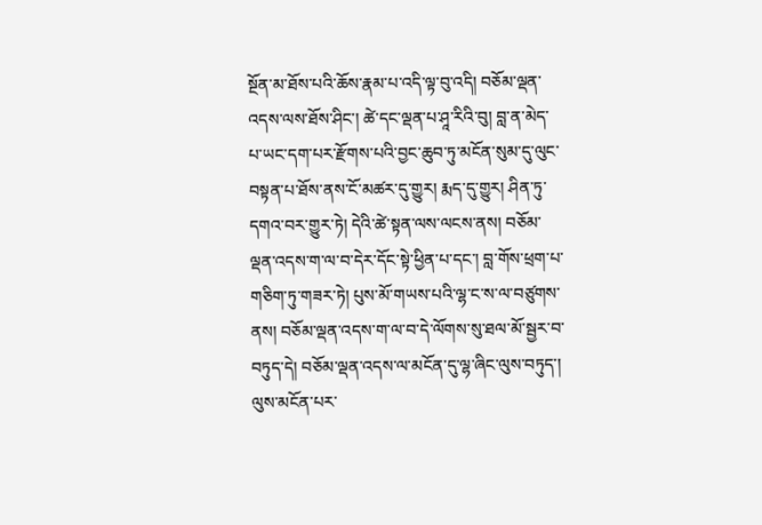སྔོན་མ་ཐོས་པའི་ཆོས་རྣམ་པ་འདི་ལྟ་བུ་འདི། བཅོམ་ལྡན་འདས་ལས་ཐོས་ཤིང་། ཚེ་དང་ལྡན་པ་ཤཱ་རིའི་བུ། བླ་ན་མེད་པ་ཡང་དག་པར་རྫོགས་པའི་བྱང་ཆུབ་ཏུ་མངོན་སུམ་དུ་ལུང་བསྟན་པ་ཐོས་ནས་ངོ་མཚར་དུ་གྱུར། རྨད་དུ་གྱུར། ཤིན་ཏུ་དགའ་བར་གྱུར་ཏེ། དེའི་ཚེ་སྟན་ལས་ལངས་ནས། བཅོམ་ལྡན་འདས་ག་ལ་བ་དེར་དོང་སྟེ་ཕྱིན་པ་དང་། བླ་གོས་ཕྲག་པ་གཅིག་ཏུ་གཟར་ཏེ། པུས་མོ་གཡས་པའི་ལྷ་ང་ས་ལ་བཙུགས་ནས། བཅོམ་ལྡན་འདས་ག་ལ་བ་དེ་ལོགས་སུ་ཐལ་མོ་སྦྱར་བ་བཏུད་དེ། བཅོམ་ལྡན་འདས་ལ་མངོན་དུ་ལྷ་ཞིང་ལུས་བཏུད་། ལུས་མངོན་པར་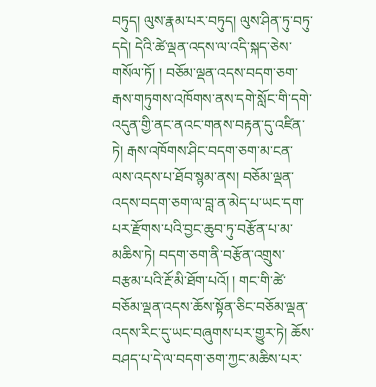བཏུད། ལུས་རྣམ་པར་བཏུད། ལུས་ཤིན་ཏུ་བཏུ་དདེ། དེའི་ཚེ་ལྡན་འདས་ལ་འདི་སྐད་ཅེས་གསོལ་ཏོ། ། བཅོམ་ལྡན་འདས་བདག་ཅག་རྒས་གཏུགས་འཁོགས་ནས་དགེ་སློང་གི་དགེ་འདུན་གྱི་ནང་ནའང་གནས་བརྟན་དུ་འཛིན་ཏེ། རྒས་འཁོགས་ཤིང་བདག་ཅག་མ་ངན་ལས་འདས་པ་ཐོབ་སྙམ་ནས། བཅོམ་ལྡན་འདས་བདག་ཅག་ལ་བླ་ན་མེད་པ་ཡང་དག་པར་རྫོགས་པའི་བྱང་ཆུབ་ཏུ་བརྩོན་པ་མ་མཆིས་ཏེ། བདག་ཅག་ནི་བརྩོན་འགྲུས་བརྩམ་པའི་རྔོ་མི་ཐོག་པའོ། ། གང་གི་ཚེ་བཅོམ་ལྡན་འདས་ཆོས་སྟོན་ཅིང་བཅོམ་ལྡན་འདས་རིང་དུ་ཡང་བཞུགས་པར་གྱུར་ཏེ། ཆོས་བཤད་པ་དེ་ལ་བདག་ཅག་ཀྱང་མཆིས་པར་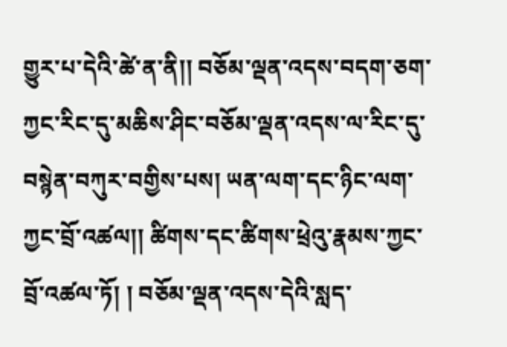གྱུར་པ་དེའི་ཚེ་ན་ནི།། བཅོམ་ལྡན་འདས་བདག་ཅག་ཀྱང་རིང་དུ་མཆིས་ཤིང་བཅོམ་ལྡན་འདས་ལ་རིང་དུ་བསྙེན་བཀུར་བགྱིས་པས། ཡན་ལག་དང་ཉིང་ལག་ཀྱང་བྲོ་འཚལ།། ཚིགས་དང་ཚིགས་ཕྲེའུ་རྣམས་ཀྱང་བྲོ་འཚལ་ཏོ། ། བཅོམ་ལྡན་འདས་དེའི་སླད་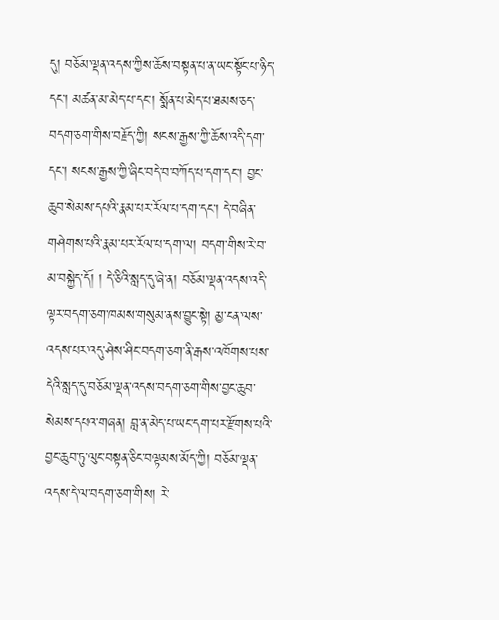དུ། བཅོམ་ལྡན་འདས་ཀྱིས་ཆོས་བསྟན་པ་ན་ཡང་སྟོང་པ་ཉིད་དང་། མཚན་མ་མེད་པ་དང་། སྨོན་པ་མེད་པ་ཐམས་ཅད་བདག་ཅག་གིས་བརྗོད་ཀྱི། སངས་རྒྱས་ཀྱི་ཆོས་འདི་དག་དང་། སངས་རྒྱས་ཀྱི་ཞིང་བདེ་བ་བཀོད་པ་དག་དང་། བྱང་ཆུབ་སེམས་དཔའི་རྣམ་པར་རོལ་པ་དག་དང་། དེ་བཞིན་གཤེགས་པའི་རྣམ་པར་རོལ་པ་དག་ལ། བདག་གིས་རེ་བ་མ་བསྐྱེད་དོ། ། དེ་ཅིའི་སླད་དུ་ཞེ་ན། བཅོམ་ལྡན་འདས་འདི་ལྟར་བདག་ཅག་ཁམས་གསུམ་ནས་བྱུང་སྟེ། མྱ་ངན་ལས་འདས་པར་འདུ་ཤེས་ཤིང་བདག་ཅག་ནི་རྒས་འཁོགས་པས་དེའི་སླད་དུ་བཅོམ་ལྡན་འདས་བདག་ཅག་གིས་བྱང་ཆུབ་སེམས་དཔའ་གཞན། བླ་ན་མེད་པ་ཡང་དག་པར་རྫོགས་པའི་བྱང་ཆུབ་ཏུ་ལུང་བསྟན་ཅིང་བལྟམས་མོད་ཀྱི། བཅོམ་ལྡན་འདས་དེ་ལ་བདག་ཅག་གིས། རེ་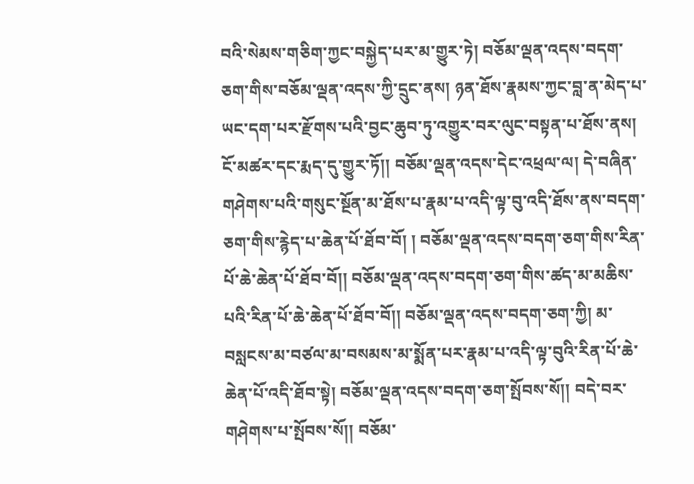བའི་སེམས་གཅིག་ཀྱང་བསྐྱེད་པར་མ་གྱུར་ཏེ། བཅོམ་ལྡན་འདས་བདག་ཅག་གིས་བཅོམ་ལྡན་འདས་ཀྱི་དྲུང་ནས། ཉན་ཐོས་རྣམས་ཀྱང་བླ་ན་མེད་པ་ཡང་དག་པར་རྫོགས་པའི་བྱང་ཆུབ་ཏུ་འགྱུར་བར་ལུང་བསྟན་པ་ཐོས་ནས། ངོ་མཚར་དང་རྨད་དུ་གྱུར་ཏོ།། བཅོམ་ལྡན་འདས་དེང་འཕྲལ་ལ། དེ་བཞིན་གཤེགས་པའི་གསུང་སྔོན་མ་ཐོས་པ་རྣམ་པ་འདི་ལྟ་བུ་འདི་ཐོས་ནས་བདག་ཅག་གིས་རྙེད་པ་ཆེན་པོ་ཐོབ་བོ། ། བཅོམ་ལྡན་འདས་བདག་ཅག་གིས་རིན་པོ་ཆེ་ཆེན་པོ་ཐོབ་བོ།། བཅོམ་ལྡན་འདས་བདག་ཅག་གིས་ཚད་མ་མཆིས་པའི་རིན་པོ་ཆེ་ཆེན་པོ་ཐོབ་བོ།། བཅོམ་ལྡན་འདས་བདག་ཅག་ཀྱི། མ་བསླངས་མ་བཙལ་མ་བསམས་མ་སྨོན་པར་རྣམ་པ་འདི་ལྟ་བུའི་རིན་པོ་ཆེ་ཆེན་པོ་འདི་ཐོབ་སྟེ། བཅོམ་ལྡན་འདས་བདག་ཅག་སྤོབས་སོ།། བདེ་བར་གཤེགས་པ་སྤོབས་སོ།། བཅོམ་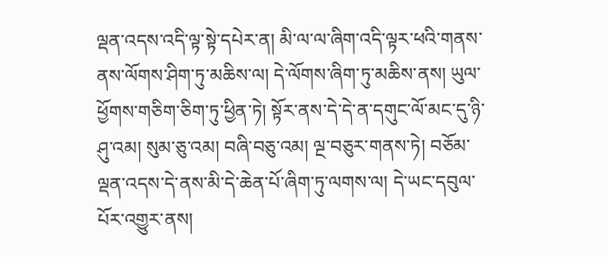ལྡན་འདས་འདི་ལྟ་སྟེ་དཔེར་ན། མི་ལ་ལ་ཞིག་འདི་ལྟར་ཕའི་གནས་ནས་ལོགས་ཤིག་ཏུ་མཆིས་ལ། དེ་ལོགས་ཞིག་ཏུ་མཆིས་ནས། ཡུལ་ཕྱོགས་གཅིག་ཅིག་ཏུ་ཕྱིན་ཏེ། སྟོར་ནས་དེ་དེ་ན་དགུང་ལོ་མང་དུ་ཉི་ཤུ་འམ། སུམ་ཅུ་འམ། བཞི་བཅུ་འམ། ལྔ་བཅུར་གནས་ཏེ། བཅོམ་ལྡན་འདས་དེ་ནས་མི་དེ་ཆེན་པོ་ཞིག་ཏུ་ལགས་ལ། དེ་ཡང་དབུལ་པོར་འགྱུར་ནས།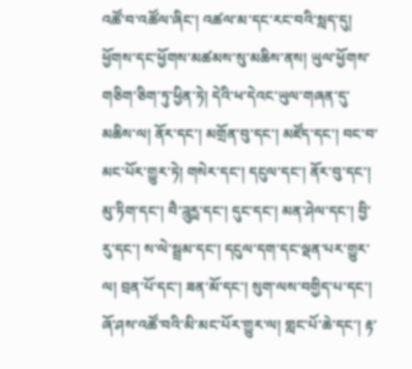འཚོ་བ་འཚོལ་ཞིང་། འཚལ་མ་དང་རང་བའི་སླད་དུ། ཕྱོགས་དང་ཕྱོགས་མཚམས་སུ་མཆིས་ནས། ཡུལ་ཕྱོགས་གཅིག་ཅིག་ཏུ་ཕྱིན་ཏེ། དེའི་ཕ་དེའང་ཡུལ་གཞན་དུ་མཆིས་ལ། ནོར་དང་། མགྲོན་བུ་དང་། མཛོད་དང་། བང་བ་མང་པོར་གྱུར་ཏེ། གསེར་དང་། དངུལ་དང་། ནོར་བུ་དང་། མུ་ཏིག་དང་། བཻ་ཌཱུཪྻ་དང་། དུང་དང་། མན་ཤེལ་དང་། བྱི་རུ་དང་། ས་ལེ་སྦྲམ་དང་། དངུལ་དག་དང་ལྡན་པར་གྱུར་ལ། བྲན་པོ་དང་། ཟན་མོ་དང་། སུག་ལས་བགྱིད་པ་དང་། ཞོ་ཤས་འཚོ་བའི་མི་མང་པོར་གྱུར་ལ། གླང་པོ་ཆེ་དང་། རྟ་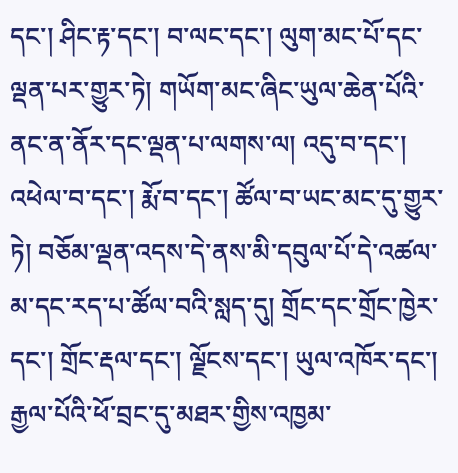དང་། ཤིང་རྟ་དང་། བ་ལང་དང་། ལུག་མང་པོ་དང་ལྡན་པར་གྱུར་ཏེ། གཡོག་མང་ཞིང་ཡུལ་ཆེན་པོའི་ནང་ན་ནོར་དང་ལྡན་པ་ལགས་ལ། འདུ་བ་དང་། འཕེལ་བ་དང་། རྨོ་བ་དང་། ཚོལ་བ་ཡང་མང་དུ་གྱུར་ཏེ། བཅོམ་ལྡན་འདས་དེ་ནས་མི་དབུལ་པོ་དེ་འཚལ་མ་དང་རད་པ་ཚོལ་བའི་སླད་དུ། གྲོང་དང་གྲོང་ཁྱེར་དང་། གྲོང་རྡལ་དང་། ལྗོངས་དང་། ཡུལ་འཁོར་དང་། རྒྱལ་པོའི་ཕོ་བྲང་དུ་མཐར་གྱིས་འཁྱམ་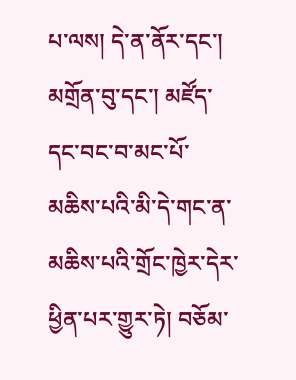པ་ལས། དེ་ན་ནོར་དང་། མགྲོན་བུ་དང་། མཛོད་དང་བང་བ་མང་པོ་མཆིས་པའི་མི་དེ་གང་ན་མཆིས་པའི་གྲོང་ཁྱེར་དེར་ཕྱིན་པར་གྱུར་ཏེ། བཅོམ་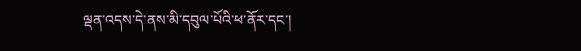ལྡན་འདས་དེ་ནས་མི་དབུལ་པོའི་ཕ་ནོར་དང་།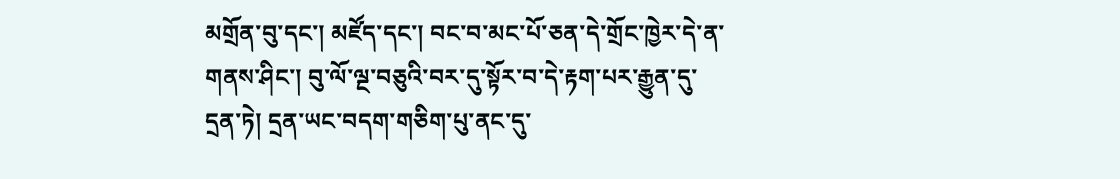མགྲོན་བུ་དང་། མཛོད་དང་། བང་བ་མང་པོ་ཅན་དེ་གྲོང་ཁྱེར་དེ་ན་གནས་ཤིང་། བུ་ལོ་ལྔ་བཅུའི་བར་དུ་སྟོར་བ་དེ་རྟག་པར་རྒྱུན་དུ་དྲན་ཏེ། དྲན་ཡང་བདག་གཅིག་པུ་ནང་དུ་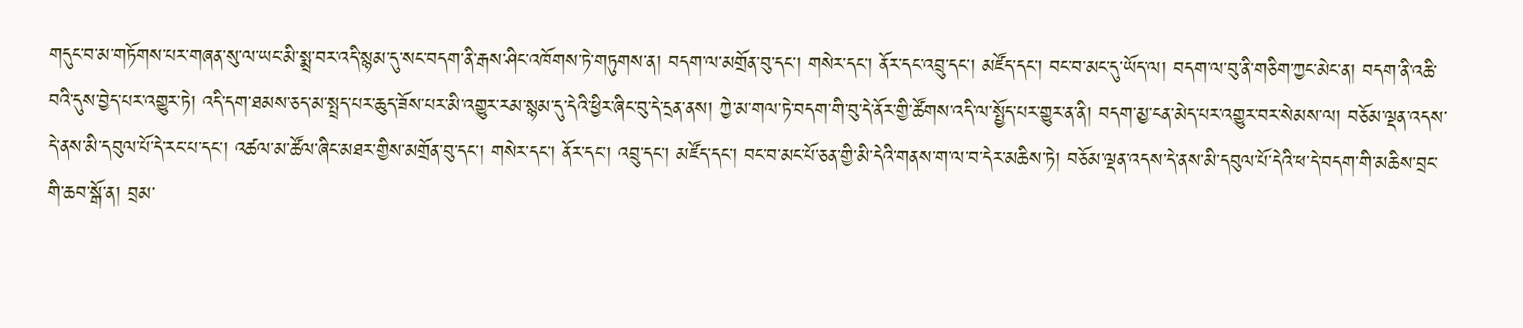གདུང་བ་མ་གཏོགས་པར་གཞན་སུ་ལ་ཡང་མི་སྨྲ་བར་འདི་སྙམ་དུ་སང་བདག་ནི་རྒས་ཤིང་འཁོགས་ཏེ་གཏུགས་ན། བདག་ལ་མགྲོན་བུ་དང་། གསེར་དང་། ནོར་དང་འབྲུ་དང་། མཛོད་དང་། བང་བ་མང་དུ་ཡོད་ལ། བདག་ལ་བུ་ནི་གཅིག་ཀྱང་མེང་ན། བདག་ནི་འཆི་བའི་དུས་བྱེད་པར་འགྱུར་ཏེ། འདི་དག་ཐམས་ཅད་མ་སྤྲད་པར་ཆུད་ཟོས་པར་མི་འགྱུར་རམ་སྙམ་དུ་དེའི་ཕྱིར་ཞིང་བུ་དེ་དྲན་ནས། ཀྱེ་མ་གལ་ཏེ་བདག་གི་བུ་དེ་ནོར་གྱི་ཚོགས་འདི་ལ་སྤྱོད་པར་གྱུར་ན་ནི། བདག་མྱ་ངན་མེད་པར་འགྱུར་བར་སེམས་ལ། བཅོམ་ལྡན་འདས་དེ་ནས་མི་དབུལ་པོ་དེ་རང་པ་དང་། འཚལ་མ་ཚོལ་ཞིང་མཐར་གྱིས་མགྲོན་བུ་དང་། གསེར་དང་། ནོར་དང་། འབྲུ་དང་། མཛོད་དང་། བང་བ་མང་པོ་ཅན་གྱི་མི་དེའི་གནས་ག་ལ་བ་དེར་མཆིས་ཏེ། བཅོམ་ལྡན་འདས་དེ་ནས་མི་དབུལ་པོ་དེའི་ཕ་དེ་བདག་གི་མཆིས་བྲང་གི་ཆབ་སྒོ་ན། བྲམ་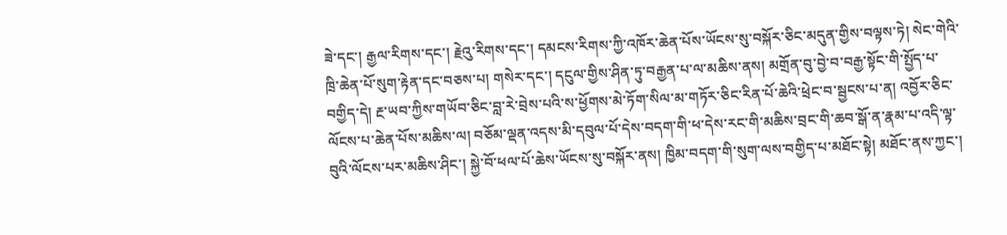ཟེ་དང་། རྒྱལ་རིགས་དང་། རྗེའུ་རིགས་དང་། དམངས་རིགས་ཀྱི་འཁོར་ཆེན་པོས་ཡོངས་སུ་བསྐོར་ཅིང་མདུན་གྱིས་བལྟས་ཏེ། སེང་གེའི་ཁྲི་ཆེན་པོ་སུག་རྟེན་དང་བཅས་པ། གསེར་དང་། དངུལ་གྱིས་ཤིན་ཏུ་བརྒྱན་པ་ལ་མཆིས་ནས། མགྲོན་བུ་བྱེ་བ་བརྒྱ་སྟོང་གི་སྤྱོད་པ་བགྱིད་དེ། རྔ་ཡབ་ཀྱིས་གཡོབ་ཅིང་བླ་རེ་བྲེས་པའི་ས་ཕྱོགས་མེ་ཏོག་སིལ་མ་གཏོར་ཅིང་རིན་པོ་ཆེའི་ཕྲེང་བ་སྦྱངས་པ་ན། འབྱོར་ཅིང་ལོངས་པ་ཆེན་པོས་མཆིས་ལ། བཅོམ་ལྡན་འདས་མི་དབུལ་པོ་དེས་བདག་གི་ཕ་དེས་རང་གི་མཆིས་བྲང་གི་ཆབ་སྒོ་ན་རྣམ་པ་འདི་ལྟ་བུའི་ལོངས་པར་མཆིས་ཤིང་། སྐྱེ་བོ་ཕལ་པོ་ཆེས་ཡོངས་སུ་བསྐོར་ནས། ཁྱིམ་བདག་གི་སུག་ལས་བགྱིད་པ་མཐོང་སྟེ། མཐོང་ནས་ཀྱང་།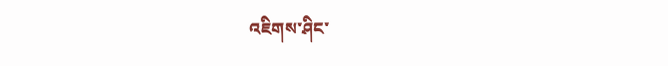འཇིགས་ཤིང་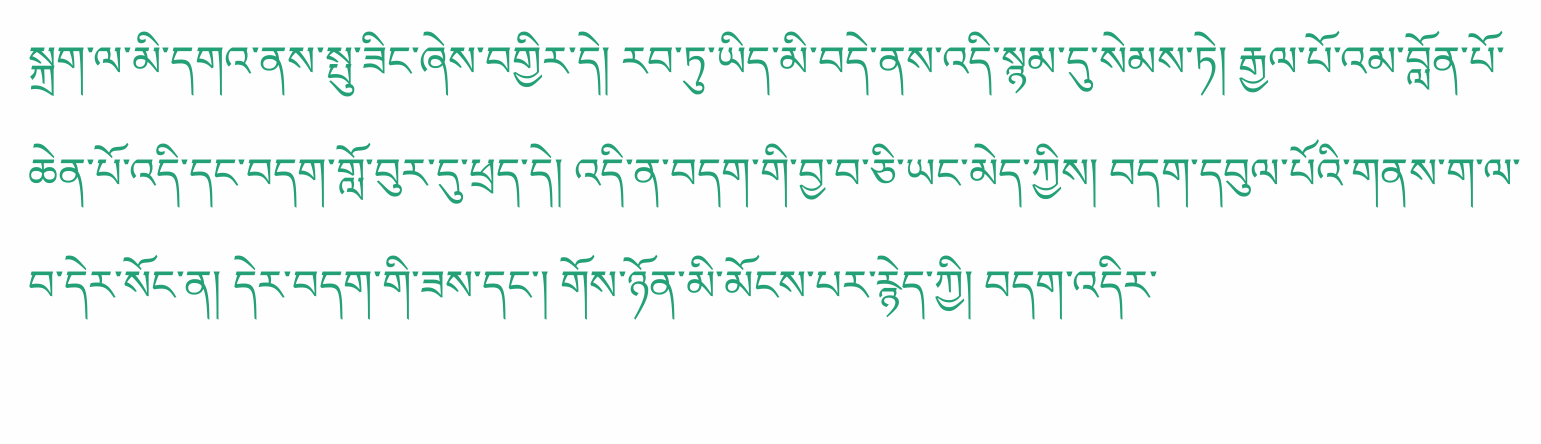སྐྲག་ལ་མི་དགའ་ནས་སྤུ་ཟིང་ཞེས་བགྱིར་དེ། རབ་ཏུ་ཡིད་མི་བདེ་ནས་འདི་སྙམ་དུ་སེམས་ཏེ། རྒྱལ་པོ་འམ་བློན་པོ་ཆེན་པོ་འདི་དང་བདག་གློ་བུར་དུ་ཕྲད་དེ། འདི་ན་བདག་གི་བྱ་བ་ཅི་ཡང་མེད་ཀྱིས། བདག་དབུལ་པོའི་གནས་ག་ལ་བ་དེར་སོང་ན། དེར་བདག་གི་ཟས་དང་། གོས་ཉོན་མི་མོངས་པར་རྙེད་ཀྱི། བདག་འདིར་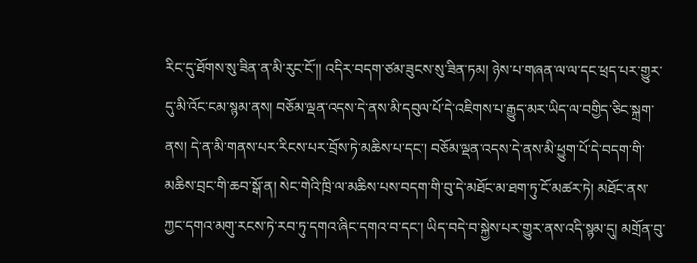རིང་དུ་ཐོགས་སུ་ཟིན་ན་མི་རུང་ངོ་།། འདིར་བདག་ཙམ་ཟུངས་སུ་ཟིན་ཏམ། ཉེས་པ་གཞན་ལ་ལ་དང་ཕྲད་པར་གྱུར་དུ་མི་འོང་ངམ་སྙམ་ནས། བཅོམ་ལྡན་འདས་དེ་ནས་མི་དབུལ་པོ་དེ་འཇིགས་པ་རྒྱུད་མར་ཡིད་ལ་བགྱིད་ཅིང་སྐྲག་ནས། དེ་ན་མི་གནས་པར་རིངས་པར་བྲོས་ཏེ་མཆིས་པ་དང་། བཅོམ་ལྡན་འདས་དེ་ནས་མི་ཕྱུག་པོ་དེ་བདག་གི་མཆིས་བྲང་གི་ཆབ་སྒོ་ན། སེང་གེའི་ཁྲི་ལ་མཆིས་པས་བདག་གི་བུ་དེ་མཐོང་མ་ཐག་ཏུ་ངོ་མཚར་ཏེ། མཐོང་ནས་ཀྱང་དགའ་མགུ་རངས་ཏེ་རབ་ཏུ་དགའ་ཞིང་དགའ་བ་དང་། ཡིད་བདེ་བ་སྐྱེས་པར་གྱུར་ནས་འདི་སྙམ་དུ། མགྲོན་བུ་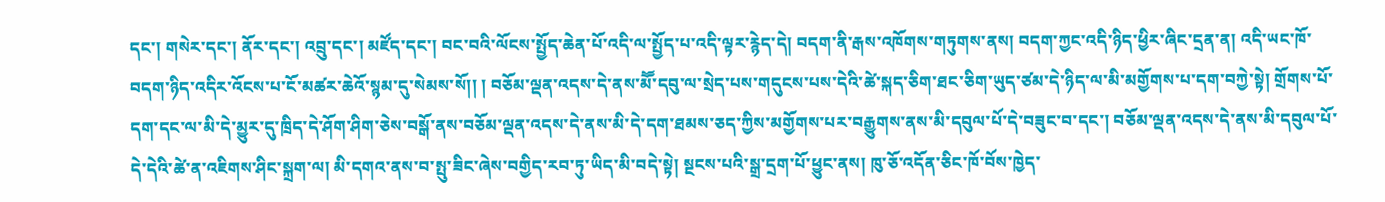དང་། གསེར་དང་། ནོར་དང་། འབྲུ་དང་། མཛོད་དང་། བང་བའི་ལོངས་སྤྱོད་ཆེན་པོ་འདི་ལ་སྤྱོད་པ་འདི་ལྟར་རྙེད་དེ། བདག་ནི་རྒས་འཁོགས་གཏུགས་ནས། བདག་ཀྱང་འདི་ཉིད་ཕྱིར་ཞིང་དྲན་ན། འདི་ཡང་ཁོ་བདག་ཉིད་འདིར་འོངས་པ་ངོ་མཚར་ཆེའོ་སྙམ་དུ་སེམས་སོ།། ། བཅོམ་ལྡན་འདས་དེ་ནས་མཽ་དབུ་ལ་སྲེད་པས་གདུངས་པས་དེའི་ཚེ་སྐད་ཅིག་ཐང་ཅིག་ཡུད་ཙམ་དེ་ཉིད་ལ་མི་མགྱོགས་པ་དག་བཀྱེ་སྟེ། གྲོགས་པོ་དག་དང་ལ་མི་དེ་མྱུར་དུ་ཁྲིད་དེ་ཤོག་ཤིག་ཅེས་བསྒོ་ནས་བཅོམ་ལྡན་འདས་དེ་ནས་མི་དེ་དག་ཐམས་ཅད་ཀྱིས་མགྱོགས་པར་བརྒྱུགས་ནས་མི་དབུལ་པོ་དེ་བཟུང་བ་དང་། བཅོམ་ལྡན་འདས་དེ་ནས་མི་དབུལ་པོ་དེ་དེའི་ཚེ་ན་འཇིགས་ཤིང་སྐྲག་ལ། མི་དགའ་ནས་བ་སྤུ་ཟིང་ཞེས་བགྱིད་རབ་ཏུ་ཡིད་མི་བདེ་སྟེ། སྔངས་པའི་སྒྲ་དྲག་པོ་ཕྱུང་ནས། ཁུ་ཅོ་འདོན་ཅིང་ཁོ་བོས་ཁྱེད་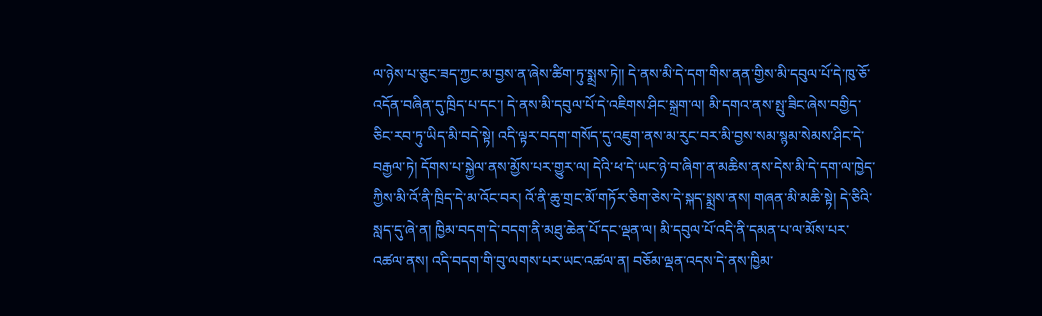ལ་ཉེས་པ་ཅུང་ཟད་ཀྱང་མ་བྱས་ན་ཞེས་ཚིག་ཏུ་སྨྲས་ཏེ།། དེ་ནས་མི་དེ་དག་གིས་ནན་གྱིས་མི་དབུལ་པོ་དེ་ཁུ་ཅོ་འདོན་བཞིན་དུ་ཁྲིད་པ་དང་། དེ་ནས་མི་དབུལ་པོ་དེ་འཇིགས་ཤིང་སྐྲག་ལ། མི་དགའ་ནས་སྤུ་ཟིང་ཞེས་བགྱིད་ཅིང་རབ་ཏུ་ཡིད་མི་བདེ་སྟེ། འདི་ལྟར་བདག་གསོད་དུ་འཇུག་ནས་མ་རུང་བར་མི་བྱས་སམ་སྙམ་སེམས་ཤིང་དེ་བརྒྱལ་ཏེ། དོགས་པ་སྐྱེལ་ནས་མྱོས་པར་གྱུར་ལ། དེའི་ཕ་དེ་ཡང་ཉེ་བ་ཞིག་ན་མཆིས་ནས་དེས་མི་དེ་དག་ལ་ཁྱེད་ཀྱིས་མི་འོ་ནི་ཁྲིད་དེ་མ་འོང་བར། འོ་ནི་ཆུ་གྲང་མོ་གཏོར་ཅིག་ཅེས་དེ་སྐད་སྨྲས་ནས། གཞན་མི་མཆི་སྟེ། དེ་ཅིའི་སླད་དུ་ཞེ་ན། ཁྱིམ་བདག་དེ་བདག་ནི་མཐུ་ཆེན་པོ་དང་ལྡན་ལ། མི་དབུལ་པོ་འདི་ནི་དམན་པ་ལ་མོས་པར་འཚལ་ནས། འདི་བདག་གི་བུ་ལགས་པར་ཡང་འཚལ་ན། བཅོམ་ལྡན་འདས་དེ་ནས་ཁྱིམ་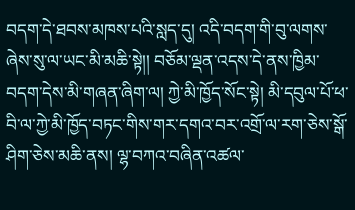བདག་དེ་ཐབས་མཁས་པའི་སླད་དུ། འདི་བདག་གི་བུ་ལགས་ཞེས་སུ་ལ་ཡང་མི་མཆི་སྟེ།། བཅོམ་ལྡན་འདས་དེ་ནས་ཁྱིམ་བདག་དེས་མི་གཞན་ཞིག་ལ། ཀྱེ་མི་ཁྱོད་སོང་སྟེ། མི་དབུལ་པོ་ཕ་བི་ལ་ཀྱེ་མི་ཁྱོད་བཏང་གིས་གར་དགའ་བར་འགྲོ་ལ་རག་ཅེས་སྒོ་ཤིག་ཅེས་མཆི་ནས། ལྷ་བཀའ་བཞིན་འཚལ་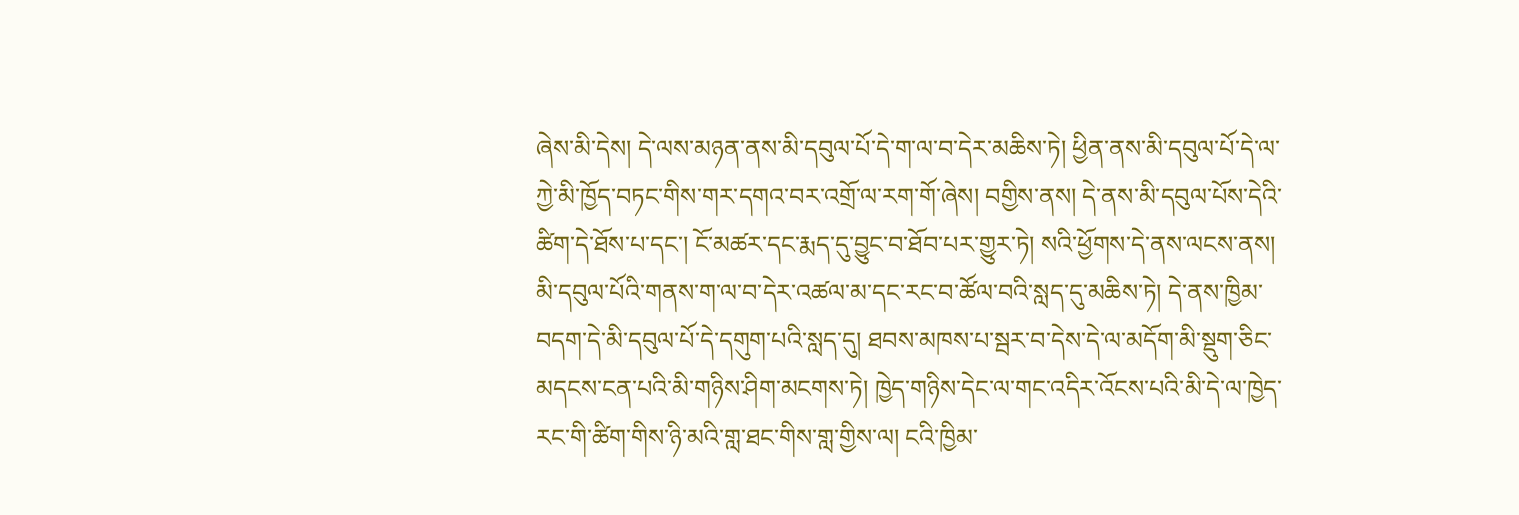ཞེས་མི་དེས། དེ་ལས་མཉན་ནས་མི་དབུལ་པོ་དེ་ག་ལ་བ་དེར་མཆིས་ཏེ། ཕྱིན་ནས་མི་དབུལ་པོ་དེ་ལ་ཀྱེ་མི་ཁྱོད་བཏང་གིས་གར་དགའ་བར་འགྲོ་ལ་རག་གོ་ཞེས། བགྱིས་ནས། དེ་ནས་མི་དབུལ་པོས་དེའི་ཚིག་དེ་ཐོས་པ་དང་། ངོ་མཚར་དང་རྨད་དུ་བྱུང་བ་ཐོབ་པར་གྱུར་ཏེ། སའི་ཕྱོགས་དེ་ནས་ལངས་ནས། མི་དབུལ་པོའི་གནས་ག་ལ་བ་དེར་འཚལ་མ་དང་རང་བ་ཚོལ་བའི་སླད་དུ་མཆིས་ཏེ། དེ་ནས་ཁྱིམ་བདག་དེ་མི་དབུལ་པོ་དེ་དགུག་པའི་སླད་དུ། ཐབས་མཁས་པ་སྦར་བ་དེས་དེ་ལ་མདོག་མི་སྡུག་ཅིང་མདངས་ངན་པའི་མི་གཉིས་ཤིག་མངགས་ཏེ། ཁྱེད་གཉིས་དེང་ལ་གང་འདིར་འོངས་པའི་མི་དེ་ལ་ཁྱེད་རང་གི་ཚིག་གིས་ཉི་མའི་གླ་ཐང་གིས་གླ་གྱིས་ལ། ངའི་ཁྱིམ་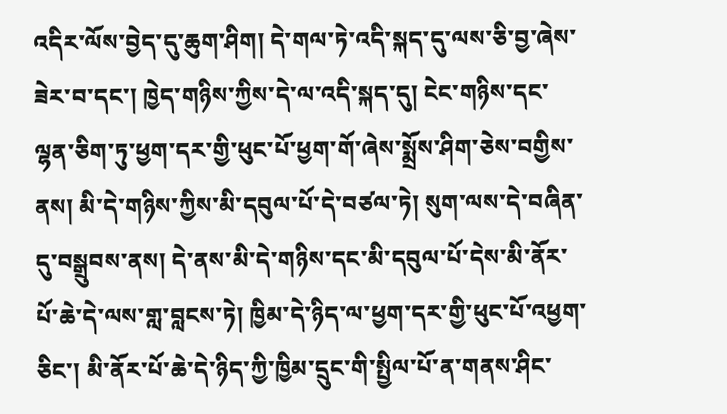འདིར་ལོས་བྱེད་དུ་ཆུག་ཤིག། དེ་གལ་ཏེ་འདི་སྐད་དུ་ལས་ཅི་བྱ་ཞེས་ཟེར་བ་དང་། ཁྱེད་གཉིས་ཀྱིས་དེ་ལ་འདི་སྐད་དུ། ངེང་གཉིས་དང་ལྷན་ཅིག་ཏུ་ཕྱག་དར་གྱི་ཕུང་པོ་ཕྱག་གོ་ཞེས་སྨྲོས་ཤིག་ཅེས་བགྱིས་ནས། མི་དེ་གཉིས་ཀྱིས་མི་དབུལ་པོ་དེ་བཙལ་ཏེ། སུག་ལས་དེ་བཞིན་དུ་བསྒྲུབས་ནས། དེ་ནས་མི་དེ་གཉིས་དང་མི་དབུལ་པོ་དེས་མི་ནོར་པོ་ཆེ་དེ་ལས་གླ་བླངས་ཏེ། ཁྱིམ་དེ་ཉིད་ལ་ཕྱག་དར་གྱི་ཕུང་པོ་འཕྱག་ཅིང་། མི་ནོར་པོ་ཆེ་དེ་ཉིད་ཀྱི་ཁྱིམ་དྲུང་གི་སྤྱིལ་པོ་ན་གནས་ཤིང་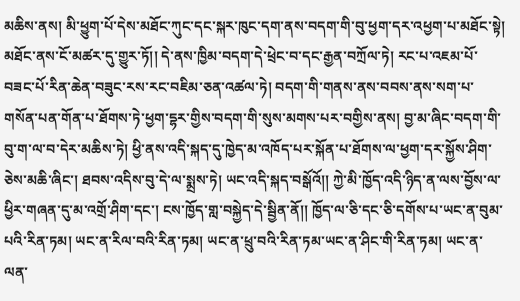མཆིས་ནས། མི་ཕྱུག་པོ་དེས་མཐོང་ཀུང་དང་སྐར་ཁུང་དག་ནས་བདག་གི་བུ་ཕྱག་དར་འཕྱག་པ་མཐོང་སྟེ། མཐོང་ནས་ངོ་མཚར་དུ་གྱུར་ཏོ།། དེ་ནས་ཁྱིམ་བདག་དེ་ཕྲེང་བ་དང་རྒྱན་བཀྲོལ་ཏེ། རང་པ་འཇམ་པོ་བཟང་པོ་རིན་ཆེན་བཟུང་རས་རང་བཇིམ་ཅན་འཚལ་ཏེ། བདག་གི་གནས་ནས་བབས་ནས་སག་པ་གསོན་པན་གོན་པ་ཐོགས་ཏེ་ཕྱག་དྷར་གྱིས་བདག་གི་སུས་མགས་པར་བགྱིས་ནས། བྱ་མ་ཞིང་བདག་གི་བུ་ག་ལ་བ་དེར་མཆིས་ཏེ། ཕྱི་ནས་འདི་སྐད་དུ་ཁྱེད་མ་འཁོད་པར་སྐོན་པ་ཐོགས་ལ་ཕྱག་དར་སྐྱོས་ཤིག་ཅེས་མཆི་ཞིང་། ཐབས་འདིས་བུ་དེ་ལ་སྨྲས་ཏེ། ཡང་འདི་སྐད་བསྒོའོ།། ཀྱེ་མི་ཁྱོད་འདི་ཉིད་ན་ལས་བྱོས་ལ་ཕྱིར་གཞན་དུ་མ་འགྲོ་ཤིག་དང་། ངས་ཁྱོད་གླ་བསྐྱེད་དེ་སྦྱིན་ནོ།། ཁྱོད་ལ་ཅི་དང་ཅི་དགོས་པ་ཡང་ན་བུམ་པའི་རིན་ཏམ། ཡང་ན་རིལ་བའི་རིན་ཏམ། ཡང་ན་ཕྲུ་བའི་རིན་ཏམ་ཡང་ན་ཤིང་གི་རིན་ཏམ། ཡང་ན་ལན་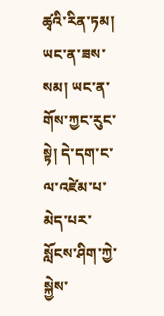ཚྭའི་རིན་ཏམ། ཡང་ན་ཟས་སམ། ཡང་ན་གོས་ཀྱང་རུང་སྟེ། དེ་དག་ང་ལ་འཛེམ་པ་མེད་པར་སློངས་ཤིག་ཀྱེ་སྐྱེས་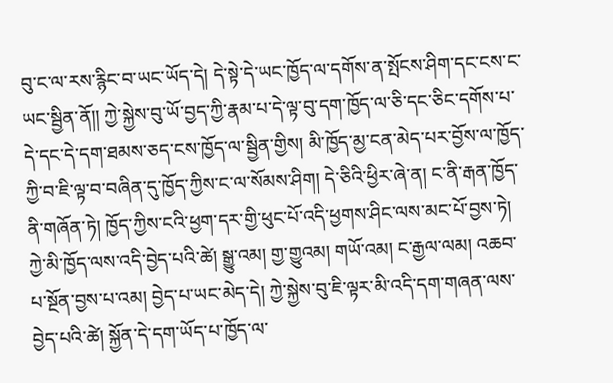བུ་ང་ལ་རས་རྙིང་བ་ཡང་ཡོད་དེ། དེ་སྟེ་དེ་ཡང་ཁྱོད་ལ་དགོས་ན་སྤོངས་ཤིག་དང་ངས་ང་ཡང་སྦྱིན་ནོ།། ཀྱེ་སྐྱེས་བུ་ཡོ་བྱད་ཀྱི་རྣམ་པ་དེ་ལྟ་བུ་དག་ཁྱོད་ལ་ཅི་དང་ཅིང་དགོས་པ་དེ་དང་དེ་དག་ཐམས་ཅད་ངས་ཁྱོད་ལ་སྦྱིན་གྱིས། མི་ཁྱོད་མྱ་ངན་མེད་པར་བྱོས་ལ་ཁྱོད་ཀྱི་བ་ཇི་ལྟ་བ་བཞིན་དུ་ཁྱོད་ཀྱིས་ང་ལ་སོམས་ཤིག། དེ་ཅིའི་ཕྱིར་ཞེ་ན། ང་ནི་རྒན་ཁྱོད་ནི་གཞོན་ཏེ། ཁྱོད་ཀྱིས་ངའི་ཕྱག་དར་གྱི་ཕུང་པོ་འདི་ཕྱགས་ཤིང་ལས་མང་པོ་བྱས་ཏེ། ཀྱེ་མི་ཁྱོད་ལས་འདི་བྱེད་པའི་ཚེ། སྒྱུ་འམ། གྱ་གྱུའམ། གཡོ་འམ། ང་རྒྱལ་ལམ། འཆབ་པ་སྔོན་བྱས་པ་འམ། བྱེད་པ་ཡང་མེད་དེ། ཀྱེ་སྐྱེས་བུ་ཇི་ལྟར་མི་འདི་དག་གཞན་ལས་བྱེད་པའི་ཚེ། སྐྱོན་དེ་དག་ཡོད་པ་ཁྱོད་ལ་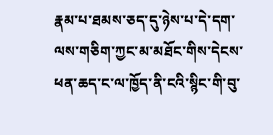རྣམ་པ་ཐམས་ཅད་དུ་ཉེས་པ་དེ་དག་ལས་གཅིག་ཀྱང་མ་མཐོང་གིས་དེངས་ཕན་ཆད་ང་ལ་ཁྱོད་ནི་ངའི་སྙིང་གི་བུ་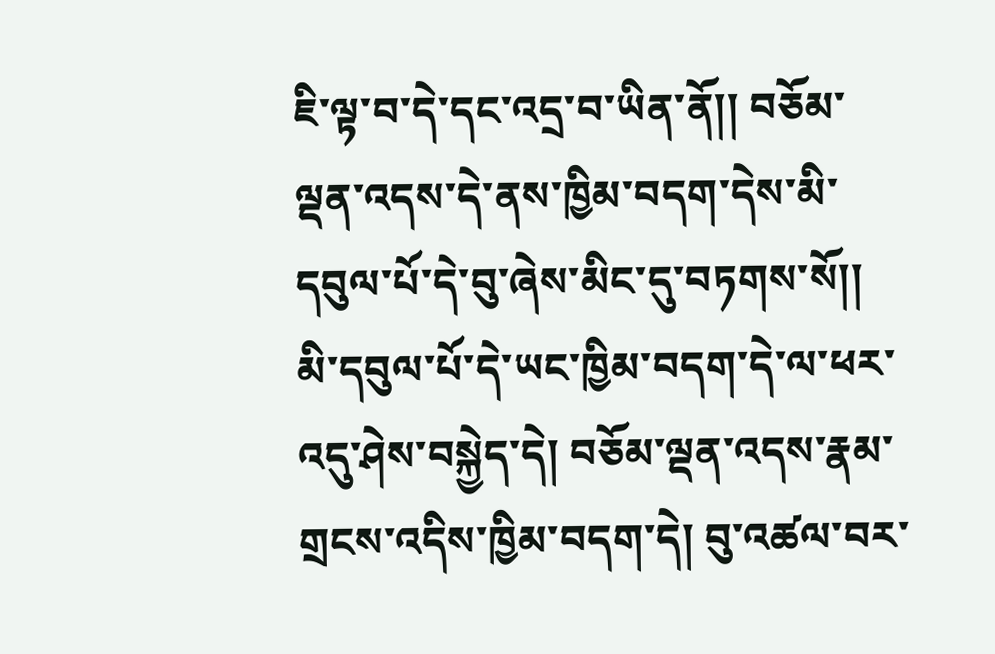ཇི་ལྟ་བ་དེ་དང་འདྲ་བ་ཡིན་ནོ།། བཅོམ་ལྡན་འདས་དེ་ནས་ཁྱིམ་བདག་དེས་མི་དབུལ་པོ་དེ་བུ་ཞེས་མིང་དུ་བཏགས་སོ།། མི་དབུལ་པོ་དེ་ཡང་ཁྱིམ་བདག་དེ་ལ་ཕར་འདུ་ཤེས་བསྐྱེད་དེ། བཅོམ་ལྡན་འདས་རྣམ་གྲངས་འདིས་ཁྱིམ་བདག་དེ། བུ་འཚལ་བར་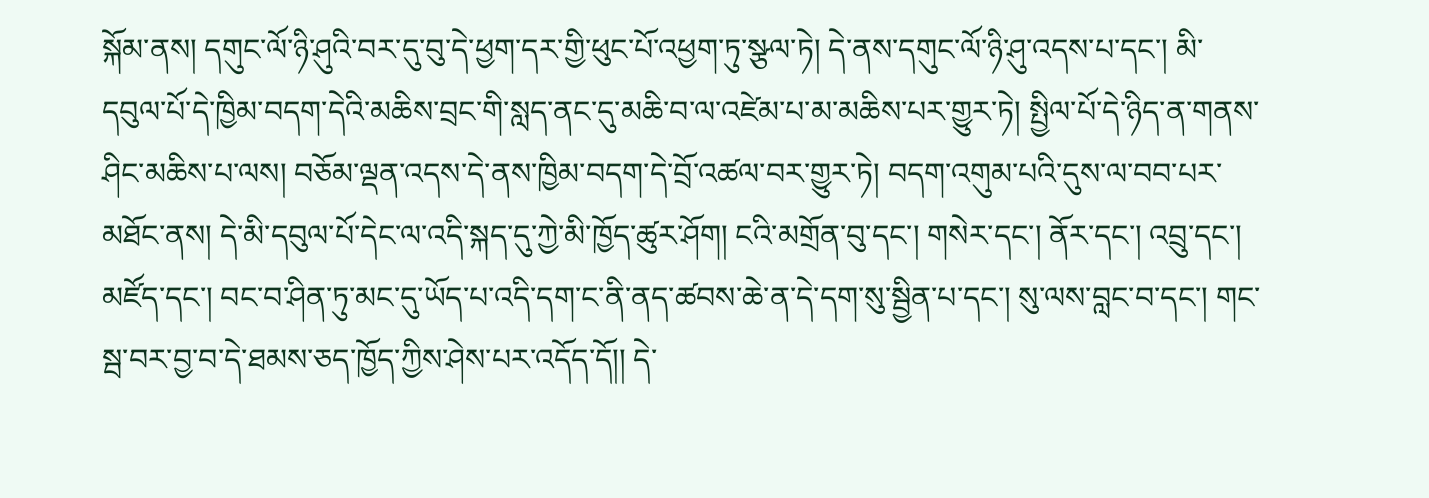སྐོམ་ནས། དགུང་ལོ་ཉི་ཤུའི་བར་དུ་བུ་དེ་ཕྱག་དར་གྱི་ཕུང་པོ་འཕྱག་ཏུ་སྩལ་ཏེ། དེ་ནས་དགུང་ལོ་ཉི་ཤུ་འདས་པ་དང་། མི་དབུལ་པོ་དེ་ཁྱིམ་བདག་དེའི་མཆིས་བྲང་གི་སླད་ནང་དུ་མཆི་བ་ལ་འཛེམ་པ་མ་མཆིས་པར་གྱུར་ཏེ། སྤྱིལ་པོ་དེ་ཉིད་ན་གནས་ཤིང་མཆིས་པ་ལས། བཅོམ་ལྡན་འདས་དེ་ནས་ཁྱིམ་བདག་དེ་བྲོ་འཚལ་བར་གྱུར་ཏེ། བདག་འགུམ་པའི་དུས་ལ་བབ་པར་མཐོང་ནས། དེ་མི་དབུལ་པོ་དེང་ལ་འདི་སྐད་དུ་ཀྱེ་མི་ཁྱོད་ཚུར་ཤོག། ངའི་མགྲོན་བུ་དང་། གསེར་དང་། ནོར་དང་། འབྲུ་དང་། མཛོད་དང་། བང་བ་ཤིན་ཏུ་མང་དུ་ཡོད་པ་འདི་དག་ང་ནི་ནད་ཚབས་ཆེ་ན་དེ་དག་སུ་སྦྱིན་པ་དང་། སུ་ལས་བླང་བ་དང་། གང་སྦ་བར་བྱ་བ་དེ་ཐམས་ཅད་ཁྱོད་ཀྱིས་ཤེས་པར་འདོད་དོ།། དེ་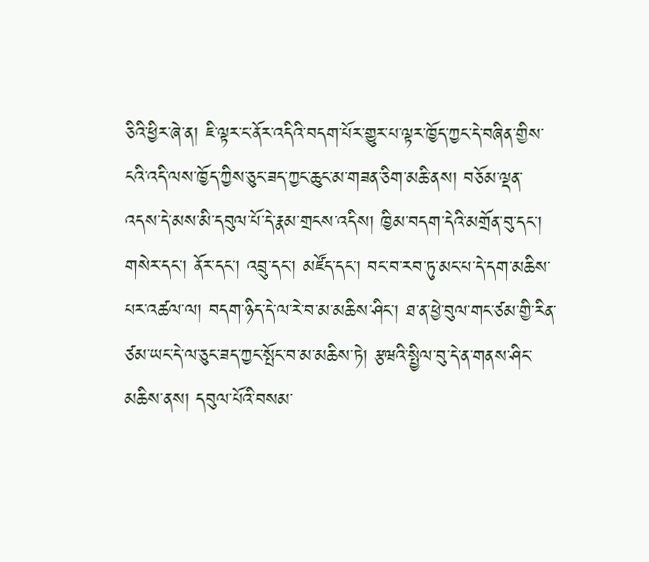ཅིའི་ཕྱིར་ཞེ་ན། ཇི་ལྟར་ང་ནོར་འདིའི་བདག་པོར་གྱུར་པ་ལྟར་ཁྱོད་ཀྱང་དེ་བཞིན་གྱིས་ངའི་འདི་ལས་ཁྱོད་ཀྱིས་ཅུང་ཟད་ཀྱང་ཆུང་མ་གཟན་ཅིག་མཆི་ནས། བཅོམ་ལྡན་འདས་དེ་མས་མི་དབུལ་པོ་དེ་རྣམ་གྲངས་འདིས། ཁྱིམ་བདག་དེའི་མགྲོན་བུ་དང་། གསེར་དང་། ནོར་དང་། འབྲུ་དང་། མཛོད་དང་། བང་བ་རབ་ཏུ་མང་པ་དེ་དག་མཆིས་པར་འཚལ་ལ། བདག་ཉིད་དེ་ལ་རེ་བ་མ་མཆིས་ཤིང་། ཐ་ན་ཕྱེ་བུལ་གང་ཙམ་གྱི་རིན་ཙམ་ཡང་དེ་ལ་ཅུང་ཟད་ཀྱང་སྤོང་བ་མ་མཆིས་ཏེ། རྩཝའི་སྤྱིལ་བུ་དེ་ན་གནས་ཤིང་མཆིས་ནས། དབུལ་པོའི་བསམ་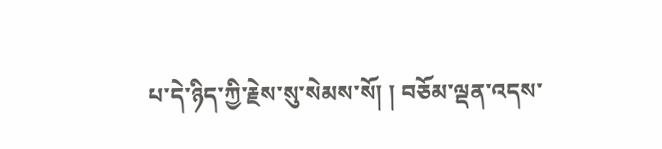པ་དེ་ཉིད་ཀྱི་རྗེས་སུ་སེམས་སོ། ། བཅོམ་ལྡན་འདས་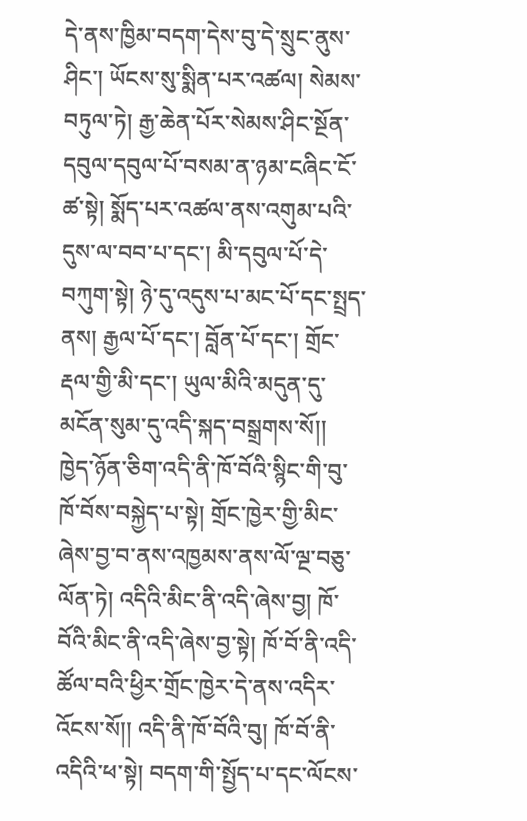དེ་ནས་ཁྱིམ་བདག་དེས་བུ་དེ་སྲུང་ནུས་ཤིང་། ཡོངས་སུ་སྨིན་པར་འཚལ། སེམས་བཏུལ་ཏེ། རྒྱ་ཆེན་པོར་སེམས་ཤིང་སྔོན་དབུལ་དབུལ་པོ་བསམ་ན་ཉམ་ངཞིང་ངོ་ཚ་སྟེ། སྨོད་པར་འཚལ་ནས་འགུམ་པའི་དུས་ལ་བབ་པ་དང་། མི་དབུལ་པོ་དེ་བཀུག་སྟེ། ཉེ་དུ་འདུས་པ་མང་པོ་དང་སྤྲད་ནས། རྒྱལ་པོ་དང་། བློན་པོ་དང་། གྲོང་རྡལ་གྱི་མི་དང་། ཡུལ་མིའི་མདུན་དུ་མངོན་སུམ་དུ་འདི་སྐད་བསྒྲགས་སོ།། ཁྱེད་ཉོན་ཅིག་འདི་ནི་ཁོ་བོའི་སྙིང་གི་བུ་ཁོ་བོས་བསྐྱེད་པ་སྟེ། གྲོང་ཁྱེར་གྱི་མིང་ཞེས་བྱ་བ་ནས་འཁྱམས་ནས་ལོ་ལྔ་བཅུ་ལོན་ཏེ། འདིའི་མིང་ནི་འདི་ཞེས་བྱ། ཁོ་བོའི་མིང་ནི་འདི་ཞེས་བྱ་སྟེ། ཁོ་བོ་ནི་འདི་ཚོལ་བའི་ཕྱིར་གྲོང་ཁྱེར་དེ་ནས་འདིར་འོངས་སོ།། འདི་ནི་ཁོ་བོའི་བུ། ཁོ་བོ་ནི་འདིའི་ཕ་སྟེ། བདག་གི་སྤྱོད་པ་དང་ལོངས་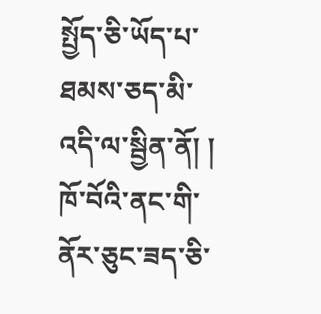སྤྱོད་ཅི་ཡོད་པ་ཐམས་ཅད་མི་འདི་ལ་སྦྱིན་ནོ། ། ཁོ་བོའི་ནང་གི་ནོར་ཅུང་ཟད་ཅི་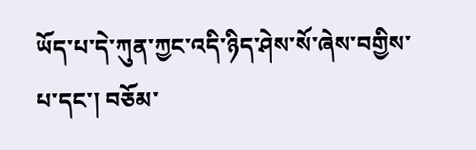ཡོད་པ་དེ་ཀུན་ཀྱང་འདི་ཉིད་ཤེས་སོ་ཞེས་བགྱིས་པ་དང་། བཅོམ་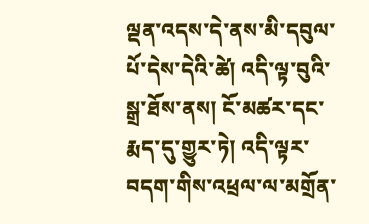ལྡན་འདས་དེ་ནས་མི་དབུལ་པོ་དེས་དེའི་ཚེ། འདི་ལྟ་བུའི་སྒྲ་ཐོས་ནས། ངོ་མཚར་དང་རྨད་དུ་གྱུར་ཏེ། འདི་ལྟར་བདག་གིས་འཕྲལ་ལ་མགྲོན་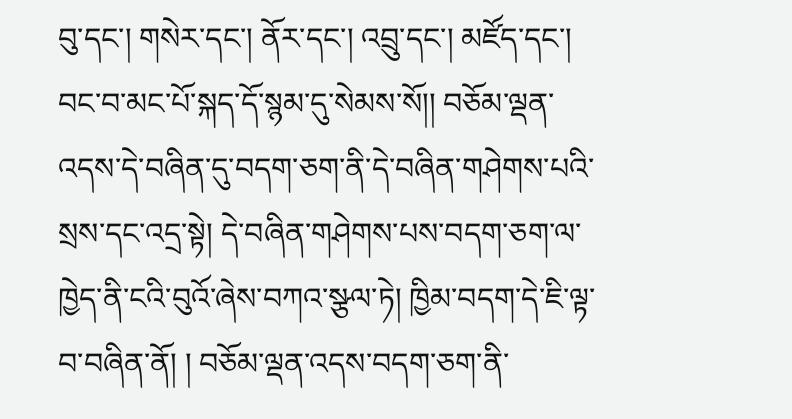བུ་དང་། གསེར་དང་། ནོར་དང་། འབྲུ་དང་། མཛོད་དང་། བང་བ་མང་པོ་སྐད་དོ་སྙམ་དུ་སེམས་སོ།། བཅོམ་ལྡན་འདས་དེ་བཞིན་དུ་བདག་ཅག་ནི་དེ་བཞིན་གཤེགས་པའི་སྲས་དང་འདྲ་སྟེ། དེ་བཞིན་གཤེགས་པས་བདག་ཅག་ལ་ཁྱེད་ནི་ངའི་བུའོ་ཞེས་བཀའ་སྩལ་ཏེ། ཁྱིམ་བདག་དེ་ཇི་ལྟ་བ་བཞིན་ནོ། ། བཅོམ་ལྡན་འདས་བདག་ཅག་ནི་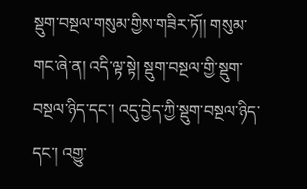སྡུག་བསྔལ་གསུམ་གྱིས་གཟིར་ཏོ།། གསུམ་གང་ཞེ་ན། འདི་ལྟ་སྟེ། སྡུག་བསྔལ་གྱི་སྡུག་བསྔལ་ཉིད་དང་། འདུ་བྱེད་ཀྱི་སྡུག་བསྔལ་ཉིད་དང་། འགྱུ་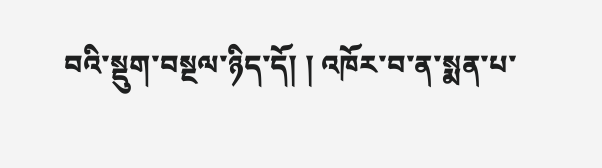བའི་སྡུག་བསྔལ་ཉིད་དོ། ། འཁོར་བ་ན་སྨན་པ་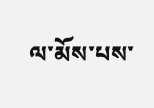ལ་མོས་པས་